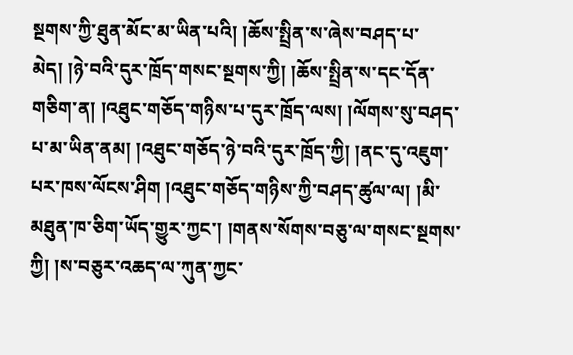སྔགས་ཀྱི་ཐུན་མོང་མ་ཡིན་པའི། །ཆོས་སྤྲིན་ས་ཞེས་བཤད་པ་མེད། །ཉེ་བའི་དུར་ཁྲོད་གསང་སྔགས་ཀྱི། །ཆོས་སྤྲིན་ས་དང་དོན་གཅིག་ན། །འཐུང་གཅོད་གཉིས་པ་དུར་ཁྲོད་ལས། །ལོགས་སུ་བཤད་པ་མ་ཡིན་ནམ། །འཐུང་གཅོད་ཉེ་བའི་དུར་ཁྲོད་ཀྱི། །ནང་དུ་འཇུག་པར་ཁས་ལོངས་ཤིག །འཐུང་གཅོད་གཉིས་ཀྱི་བཤད་ཚུལ་ལ། །མི་མཐུན་ཁ་ཅིག་ཡོད་གྱུར་ཀྱང་། །གནས་སོགས་བཅུ་ལ་གསང་སྔགས་ཀྱི། །ས་བཅུར་འཆད་ལ་ཀུན་ཀྱང་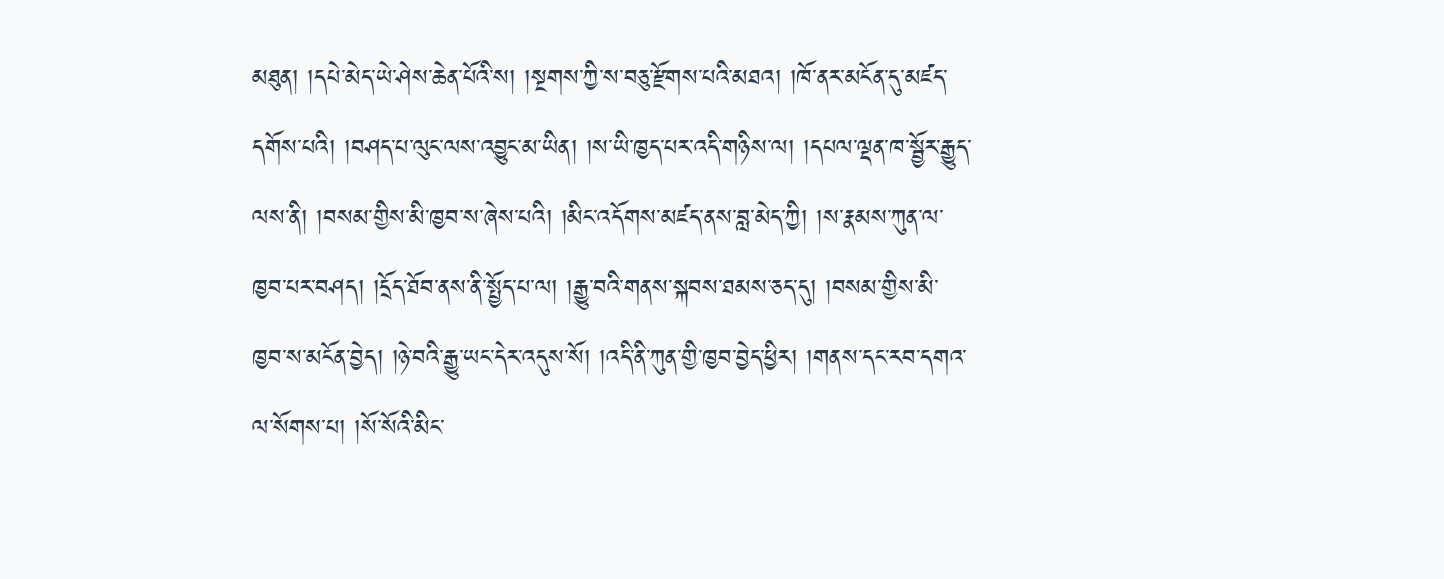མཐུན། །དཔེ་མེད་ཡེ་ཤེས་ཆེན་པོའི་ས། །སྔགས་ཀྱི་ས་བཅུ་རྫོགས་པའི་མཐའ། །ཁོ་ནར་མངོན་དུ་མཛད་དགོས་པའི། །བཤད་པ་ལུང་ལས་འབྱུང་མ་ཡིན། །ས་ཡི་ཁྱད་པར་འདི་གཉིས་ལ། །དཔལ་ལྡན་ཁ་སྦྱོར་རྒྱུད་ལས་ནི། །བསམ་གྱིས་མི་ཁྱབ་ས་ཞེས་པའི། །མིང་འདོགས་མཛད་ནས་བླ་མེད་ཀྱི། །ས་རྣམས་ཀུན་ལ་ཁྱབ་པར་བཤད། །དྲོད་ཐོབ་ནས་ནི་སྤྱོད་པ་ལ། །རྒྱུ་བའི་གནས་སྐབས་ཐམས་ཅད་དུ། །བསམ་གྱིས་མི་ཁྱབ་ས་མངོན་བྱེད། །ཉེ་བའི་རྒྱུ་ཡང་དེར་འདུས་སོ། །འདི་ནི་ཀུན་གྱི་ཁྱབ་བྱེད་ཕྱིར། །གནས་དང་རབ་དགའ་ལ་སོགས་པ། །སོ་སོའི་མིང་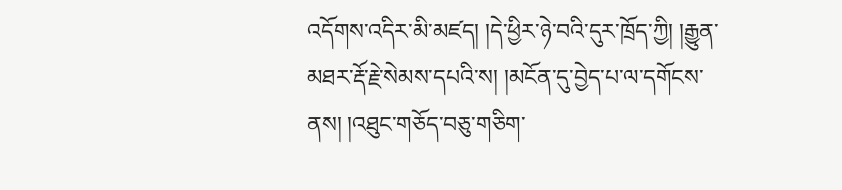འདོགས་འདིར་མི་མཛད། །དེ་ཕྱིར་ཉེ་བའི་དུར་ཁྲོད་ཀྱི། །རྒྱུན་མཐར་རྡོ་རྗེ་སེམས་དཔའི་ས། །མངོན་དུ་བྱེད་པ་ལ་དགོངས་ནས། །འཐུང་གཅོད་བཅུ་གཅིག་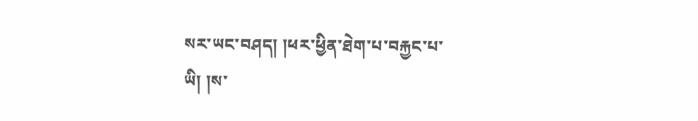སར་ཡང་བཤད། །ཕར་ཕྱིན་ཐེག་པ་བརྐྱང་པ་ཡི། །ས་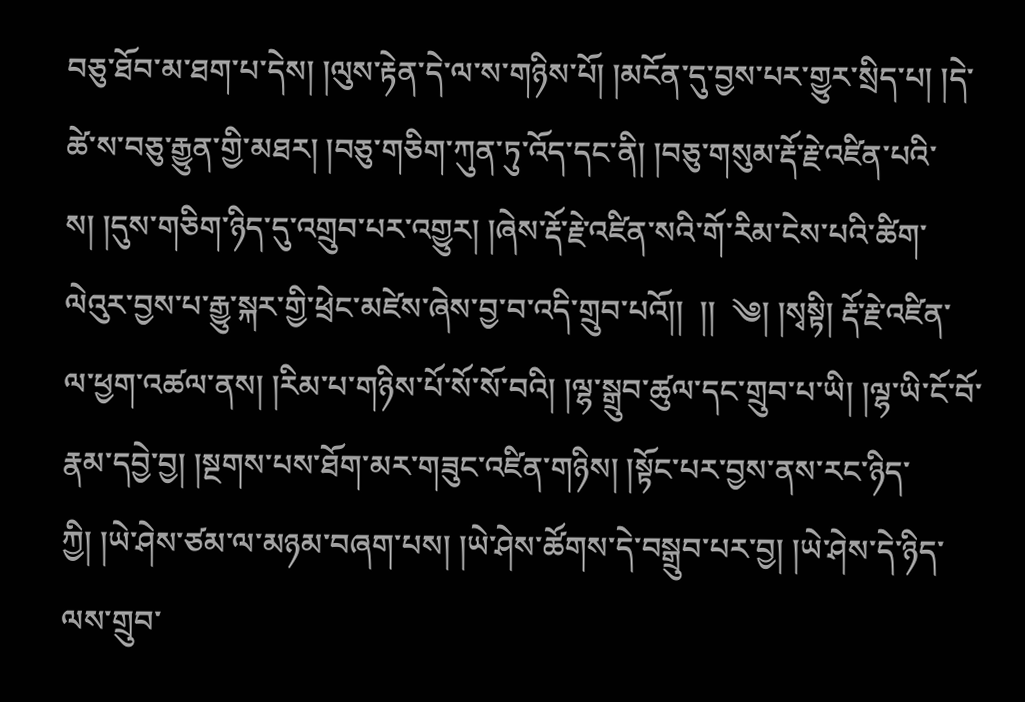བཅུ་ཐོབ་མ་ཐག་པ་དེས། །ལུས་རྟེན་དེ་ལ་ས་གཉིས་པོ། །མངོན་དུ་བྱས་པར་གྱུར་སྲིད་པ། །དེ་ཚེ་ས་བཅུ་རྒྱུན་གྱི་མཐར། །བཅུ་གཅིག་ཀུན་ཏུ་འོད་དང་ནི། །བཅུ་གསུམ་རྡོ་རྗེ་འཛིན་པའི་ས། །དུས་གཅིག་ཉིད་དུ་འགྲུབ་པར་འགྱུར། །ཞེས་རྡོ་རྗེ་འཛིན་སའི་གོ་རིམ་ངེས་པའི་ཚིག་ལེའུར་བྱས་པ་རྒྱུ་སྐར་གྱི་ཕྲེང་མཛེས་ཞེས་བྱ་བ་འདི་གྲུབ་པའོ།།  །།  ༄། །སྭསྟི། རྡོ་རྗེ་འཛིན་ལ་ཕྱག་འཚལ་ནས། །རིམ་པ་གཉིས་པོ་སོ་སོ་བའི། །ལྷ་སྒྲུབ་ཚུལ་དང་གྲུབ་པ་ཡི། །ལྷ་ཡི་ངོ་བོ་རྣམ་དབྱེ་བྱ། །སྔགས་པས་ཐོག་མར་གཟུང་འཛིན་གཉིས། །སྟོང་པར་བྱས་ནས་རང་ཉིད་ཀྱི། །ཡེ་ཤེས་ཙམ་ལ་མཉམ་བཞག་པས། །ཡེ་ཤེས་ཚོགས་དེ་བསྒྲུབ་པར་བྱ། །ཡེ་ཤེས་དེ་ཉིད་ལས་གྲུབ་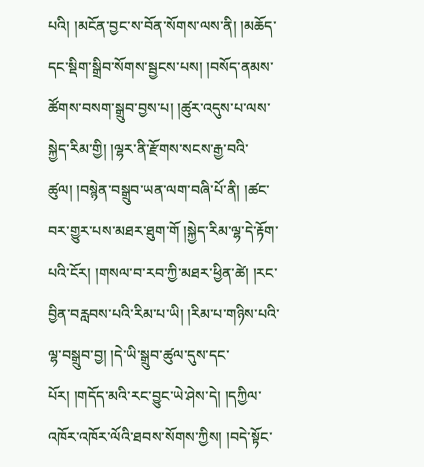པའི། །མངོན་བྱང་ས་བོན་སོགས་ལས་ནི། །མཆོད་དང་སྡིག་སྒྲིབ་སོགས་སྦྱངས་པས། །བསོད་ནམས་ཚོགས་བསག་སྒྲུབ་བྱས་པ། །ཚུར་འདུས་པ་ལས་སྐྱེད་རིམ་གྱི། །ལྷར་ནི་རྫོགས་སངས་རྒྱ་བའི་ཚུལ། །བསྙེན་བསྒྲུབ་ཡན་ལག་བཞི་པོ་ནི། །ཚང་བར་གྱུར་པས་མཐར་ཐུག་གོ །སྐྱེད་རིམ་ལྷ་དེ་རྟོག་པའི་ངོར། །གསལ་བ་རབ་ཀྱི་མཐར་ཕྱིན་ཚེ། །རང་བྱིན་བརླབས་པའི་རིམ་པ་ཡི། །རིམ་པ་གཉིས་པའི་ལྷ་བསྒྲུབ་བྱ། །དེ་ཡི་སྒྲུབ་ཚུལ་དུས་དང་པོར། །གདོད་མའི་རང་བྱུང་ཡེ་ཤེས་དེ། །དཀྱིལ་འཁོར་འཁོར་ལོའི་ཐབས་སོགས་ཀྱིས། །བདེ་སྟོང་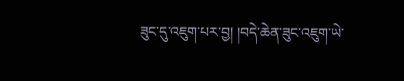ཟུང་དུ་འཇུག་པར་བྱ། །བདེ་ཆེན་ཟུང་འཇུག་ཡེ་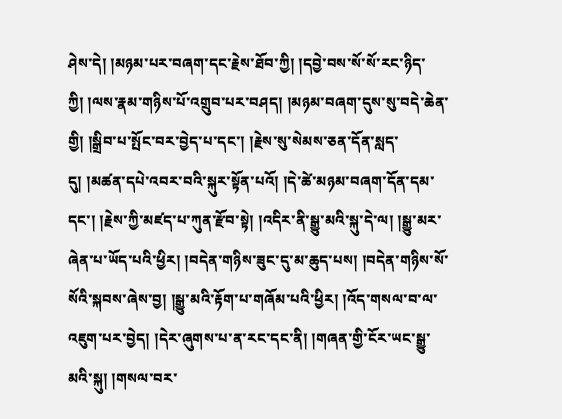ཤེས་དེ། །མཉམ་པར་བཞག་དང་རྗེས་ཐོབ་ཀྱི། །དབྱེ་བས་སོ་སོ་རང་ཉིད་ཀྱི། །ལས་རྣམ་གཉིས་པོ་འགྲུབ་པར་བཤད། །མཉམ་བཞག་དུས་སུ་བདེ་ཆེན་གྱི། །སྒྲིབ་པ་སྤོང་བར་བྱེད་པ་དང་། །རྗེས་སུ་སེམས་ཅན་དོན་སླད་དུ། །མཚན་དཔེ་འབར་བའི་སྐུར་སྟོན་པའོ། །དེ་ཚེ་མཉམ་བཞག་དོན་དམ་དང་། །རྗེས་ཀྱི་མཛད་པ་ཀུན་རྫོབ་སྟེ། །འདིར་ནི་སྒྱུ་མའི་སྐུ་དེ་ལ། །སྒྱུ་མར་ཞེན་པ་ཡོད་པའི་ཕྱིར། །བདེན་གཉིས་ཟུང་དུ་མ་ཆུད་པས། །བདེན་གཉིས་སོ་སོའི་སྐབས་ཞེས་བྱ། །སྒྱུ་མའི་རྟོག་པ་གཞོམ་པའི་ཕྱིར། །འོད་གསལ་བ་ལ་འཇུག་པར་བྱེད། །དེར་ཞུགས་པ་ན་རང་དང་ནི། །གཞན་གྱི་ངོར་ཡང་སྒྱུ་མའི་སྐུ། །གསལ་བར་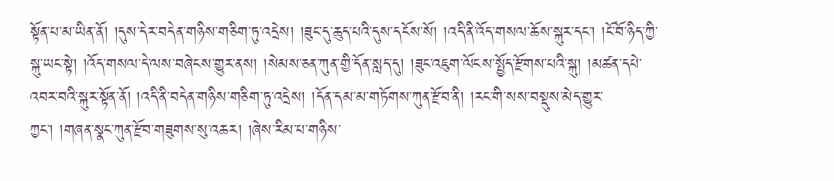སྟོན་པ་མ་ཡིན་ནོ། །དུས་དེར་བདེན་གཉིས་གཅིག་ཏུ་འདྲེས། །ཟུང་དུ་ཆུད་པའི་དུས་དངོས་སོ། །འདི་ནི་འོད་གསལ་ཆོས་སྐུར་དང་། །ངོ་བོ་ཉིད་ཀྱི་སྐུ་ཡང་སྟེ། །འོད་གསལ་དེ་ལས་བཞེངས་གྱུར་ནས། །སེམས་ཅན་ཀུན་གྱི་དོན་སླད་དུ། །ཟུང་འཇུག་ལོངས་སྤྱོད་རྫོགས་པའི་སྐུ། །མཚན་དཔེ་འབར་བའི་སྐུར་སྟོན་ནོ། །འདི་ནི་བདེན་གཉིས་གཅིག་ཏུ་འདྲེས། །དོན་དམ་མ་གཏོགས་ཀུན་རྫོབ་ནི། །རང་གི་སས་བསྡུས་མེད་གྱུར་ཀྱང་། །གཞན་སྣང་ཀུན་རྫོབ་གཟུགས་སུ་འཆར། །ཞེས་རིམ་པ་གཉིས་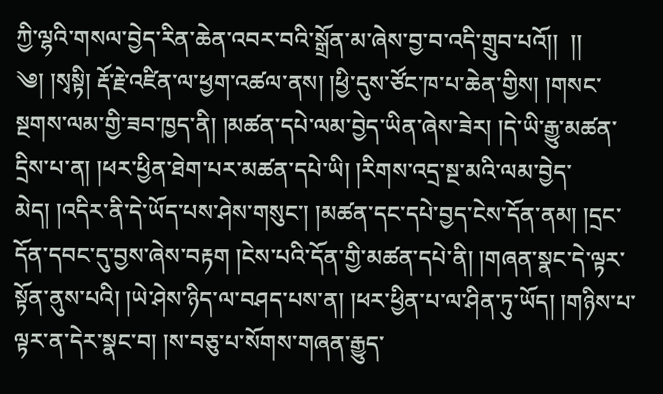ཀྱི་ལྷའི་གསལ་བྱེད་རིན་ཆེན་འབར་བའི་སྒྲོན་མ་ཞེས་བྱ་བ་འདི་གྲུབ་པའོ།།  །།  ༄། །སྭསྟི། རྡོ་རྗེ་འཛིན་ལ་ཕྱག་འཚལ་ནས། །ཕྱི་དུས་ཙོང་ཁ་པ་ཆེན་གྱིས། །གསང་སྔགས་ལམ་གྱི་ཟབ་ཁྱད་ནི། །མཚན་དཔེ་ལམ་བྱེད་ཡིན་ཞེས་ཟེར། །དེ་ཡི་རྒྱུ་མཚན་དྲིས་པ་ན། །ཕར་ཕྱིན་ཐེག་པར་མཚན་དཔེ་ཡི། །རིགས་འདྲ་སྔ་མའི་ལམ་བྱེད་མེད། །འདིར་ནི་དེ་ཡོད་པས་ཤེས་གསུང་། །མཚན་དང་དཔེ་བྱད་ངེས་དོན་ནམ། །དྲང་དོན་དབང་དུ་བྱས་ཞེས་བརྟག །ངེས་པའི་དོན་གྱི་མཚན་དཔེ་ནི། །གཞན་སྣང་དེ་ལྟར་སྟོན་ནུས་པའི། །ཡེ་ཤེས་ཉིད་ལ་བཤད་པས་ན། །ཕར་ཕྱིན་པ་ལ་ཤིན་ཏུ་ཡོད། །གཉིས་པ་ལྟར་ན་དེར་སྣང་བ། །ས་བཅུ་པ་སོགས་གཞན་རྒྱུད་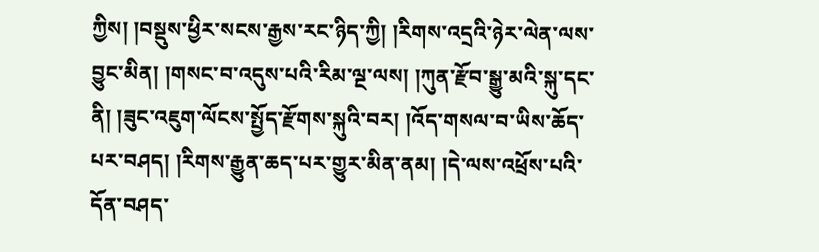ཀྱིས། །བསྡུས་ཕྱིར་སངས་རྒྱས་རང་ཉིད་ཀྱི། །རིགས་འདྲའི་ཉེར་ལེན་ལས་བྱུང་མིན། །གསང་བ་འདུས་པའི་རིམ་ལྔ་ལས། །ཀུན་རྫོབ་སྒྱུ་མའི་སྐུ་དང་ནི། །ཟུང་འཇུག་ལོངས་སྤྱོད་རྫོགས་སྐུའི་བར། །འོད་གསལ་བ་ཡིས་ཆོད་པར་བཤད། །རིགས་རྒྱུན་ཆད་པར་གྱུར་མིན་ནམ། །དེ་ལས་འཕྲོས་པའི་དོན་བཤད་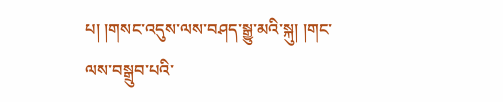པ། །གསང་འདུས་ལས་བཤད་སྒྱུ་མའི་སྐུ། །གང་ལས་བསྒྲུབ་པའི་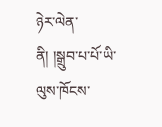ཉེར་ལེན་ནི། །སྒྲུབ་པ་པོ་ཡི་ལུས་ཁོངས་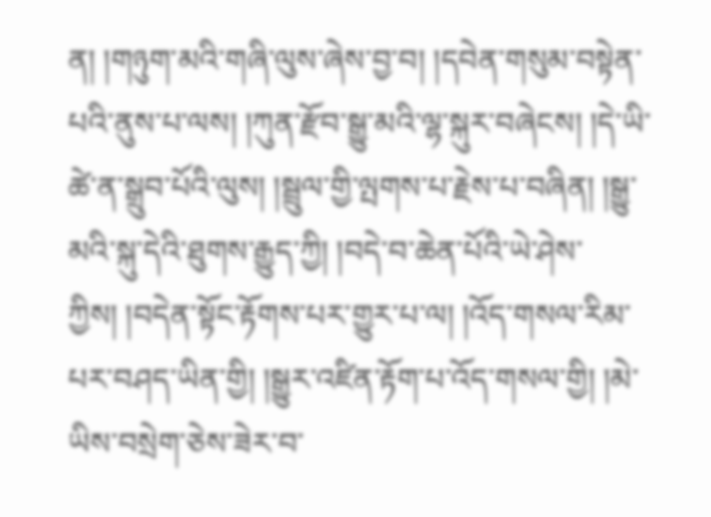ན། །གཉུག་མའི་གཞི་ལུས་ཞེས་བྱ་བ། །དབེན་གསུམ་བསྟེན་པའི་ནུས་པ་ལས། །ཀུན་རྫོབ་སྒྱུ་མའི་ལྷ་སྐུར་བཞེངས། །དེ་ཡི་ཚེ་ན་སྒྲུབ་པོའི་ལུས། །སྦྲུལ་གྱི་ལྤགས་པ་རྗེས་པ་བཞིན། །སྒྱུ་མའི་སྐུ་དེའི་ཐུགས་རྒྱུད་ཀྱི། །བདེ་བ་ཆེན་པོའི་ཡེ་ཤེས་ཀྱིས། །བདེན་སྟོང་རྟོགས་པར་གྱུར་པ་ལ། །འོད་གསལ་རིམ་པར་བཤད་ཡིན་གྱི། །སྒྱུར་འཛིན་རྟོག་པ་འོད་གསལ་གྱི། །མེ་ཡིས་བསྲེག་ཅེས་ཟེར་བ་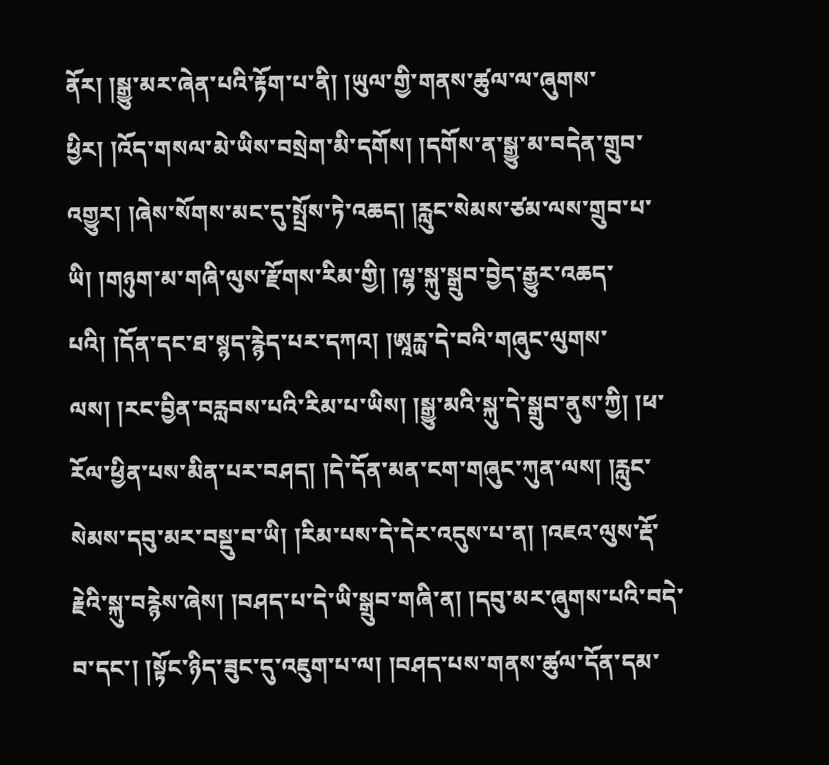ནོར། །སྒྱུ་མར་ཞེན་པའི་རྟོག་པ་ནི། །ཡུལ་གྱི་གནས་ཚུལ་ལ་ཞུགས་ཕྱིར། །འོད་གསལ་མེ་ཡིས་བསྲེག་མི་དགོས། །དགོས་ན་སྒྱུ་མ་བདེན་གྲུབ་འགྱུར། །ཞེས་སོགས་མང་དུ་སྤྲོས་ཏེ་འཆད། །རླུང་སེམས་ཙམ་ལས་གྲུབ་པ་ཡི། །གཉུག་མ་གཞི་ལུས་རྫོགས་རིམ་གྱི། །ལྷ་སྐུ་སྒྲུབ་བྱེད་རྒྱུར་འཆད་པའི། །དོན་དང་ཐ་སྙད་རྙེད་པར་དཀའ། །ཨཱརྻ་དེ་བའི་གཞུང་ལུགས་ལས། །རང་བྱིན་བརླབས་པའི་རིམ་པ་ཡིས། །སྒྱུ་མའི་སྐུ་དེ་སྒྲུབ་ནུས་ཀྱི། །ཕ་རོལ་ཕྱིན་པས་མིན་པར་བཤད། །དེ་དོན་མན་ངག་གཞུང་ཀུན་ལས། །རླུང་སེམས་དབུ་མར་བསྡུ་བ་ཡི། །རིམ་པས་དེ་དེར་འདུས་པ་ན། །འཇའ་ལུས་རྡོ་རྗེའི་སྐུ་བརྙེས་ཞེས། །བཤད་པ་དེ་ཡི་སྒྲུབ་གཞི་ན། །དབུ་མར་ཞུགས་པའི་བདེ་བ་དང་། །སྟོང་ཉིད་ཟུང་དུ་འཇུག་པ་ལ། །བཤད་པས་གནས་ཚུལ་དོན་དམ་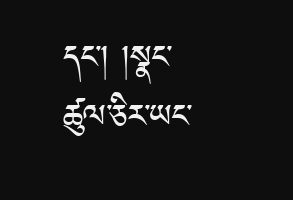དང་། །སྣང་ཚུལ་ཅིར་ཡང་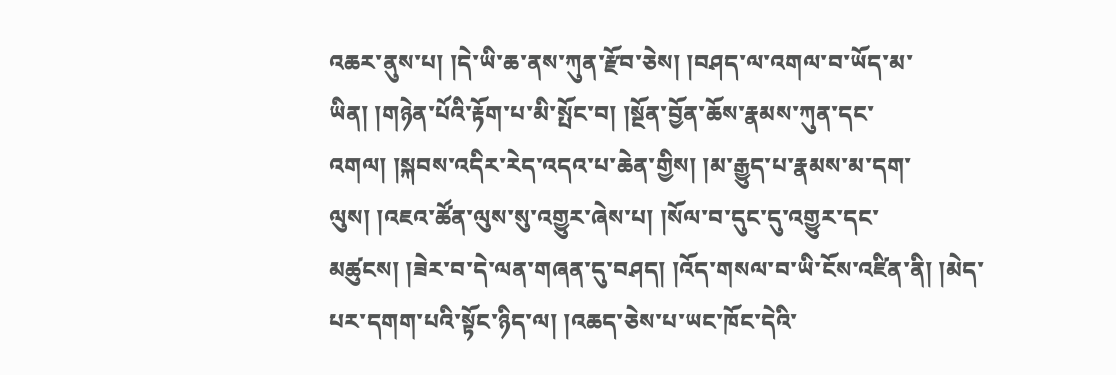འཆར་ནུས་པ། །དེ་ཡི་ཆ་ནས་ཀུན་རྫོབ་ཅེས། །བཤད་ལ་འགལ་བ་ཡོད་མ་ཡིན། །གཉེན་པོའི་རྟོག་པ་མི་སྤོང་བ། །སྔོན་བྱོན་ཆོས་རྣམས་ཀུན་དང་འགལ། །སྐབས་འདིར་རེད་འདའ་པ་ཆེན་གྱིས། །མ་རྒྱུད་པ་རྣམས་མ་དག་ལུས། །འཇའ་ཚོན་ལུས་སུ་འགྱུར་ཞེས་པ། །སོལ་བ་དུང་དུ་འགྱུར་དང་མཚུངས། །ཟེར་བ་དེ་ལན་གཞན་དུ་བཤད། །འོད་གསལ་བ་ཡི་ངོས་འཛིན་ནི། །མེད་པར་དགག་པའི་སྟོང་ཉིད་ལ། །འཆད་ཅེས་པ་ཡང་ཁོང་དེའི་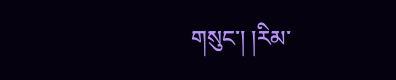གསུང་། །རིམ་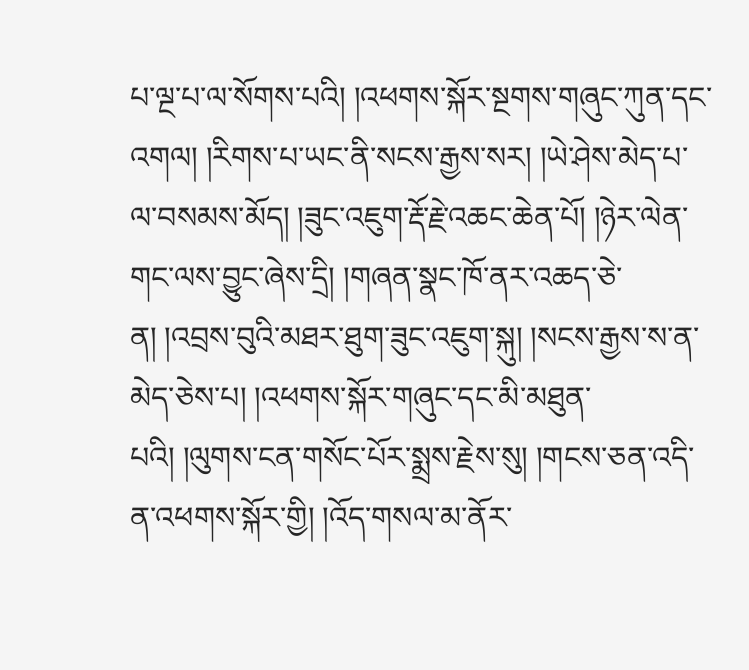པ་ལྔ་པ་ལ་སོགས་པའི། །འཕགས་སྐོར་སྔགས་གཞུང་ཀུན་དང་འགལ། །རིགས་པ་ཡང་ནི་སངས་རྒྱས་སར། །ཡེ་ཤེས་མེད་པ་ལ་བསམས་མོད། །ཟུང་འཇུག་རྡོ་རྗེ་འཆང་ཆེན་པོ། །ཉེར་ལེན་གང་ལས་བྱུང་ཞེས་དྲི། །གཞན་སྣང་ཁོ་ནར་འཆད་ཅེ་ན། །འབྲས་བུའི་མཐར་ཐུག་ཟུང་འཇུག་སྐུ། །སངས་རྒྱས་ས་ན་མེད་ཅེས་པ། །འཕགས་སྐོར་གཞུང་དང་མི་མཐུན་པའི། །ལུགས་ངན་གསོང་པོར་སྨྲས་རྗེས་སུ། །གངས་ཅན་འདི་ན་འཕགས་སྐོར་གྱི། །འོད་གསལ་མ་ནོར་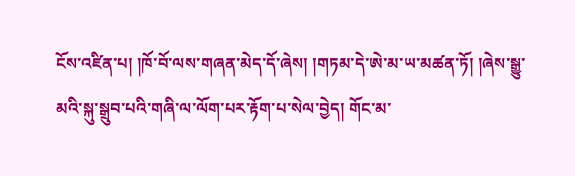ངོས་འཛིན་པ། །ཁོ་བོ་ལས་གཞན་མེད་དོ་ཞེས། །གཏམ་དེ་ཨེ་མ་ཡ་མཚན་ཏོ། །ཞེས་སྒྱུ་མའི་སྐུ་སྒྲུབ་པའི་གཞི་ལ་ལོག་པར་རྟོག་པ་སེལ་བྱེད། གོང་མ་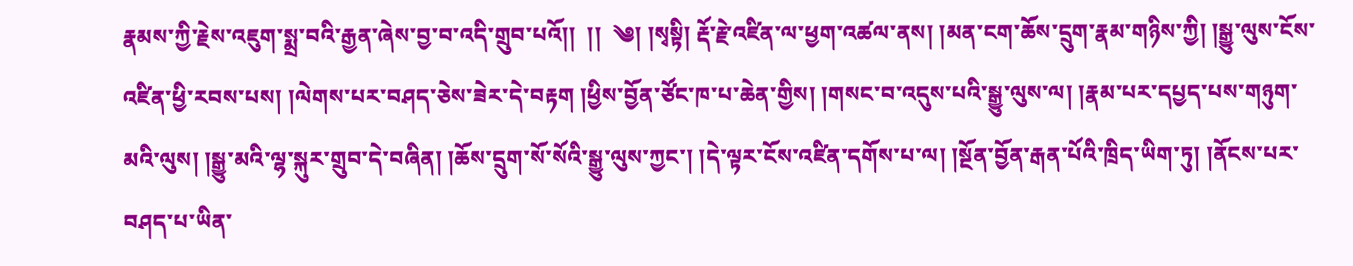རྣམས་ཀྱི་རྗེས་འཇུག་སྨྲ་བའི་རྒྱན་ཞེས་བྱ་བ་འདི་གྲུབ་པའོ།།  །།  ༄། །སྭསྟི། རྡོ་རྗེ་འཛིན་ལ་ཕྱག་འཚལ་ནས། །མན་ངག་ཆོས་དྲུག་རྣམ་གཉིས་ཀྱི། །སྒྱུ་ལུས་ངོས་འཛིན་ཕྱི་རབས་པས། །ལེགས་པར་བཤད་ཅེས་ཟེར་དེ་བརྟག །ཕྱིས་བྱོན་ཙོང་ཁ་པ་ཆེན་གྱིས། །གསང་བ་འདུས་པའི་སྒྱུ་ལུས་ལ། །རྣམ་པར་དཔྱད་པས་གཉུག་མའི་ལུས། །སྒྱུ་མའི་ལྷ་སྐུར་གྲུབ་དེ་བཞིན། །ཆོས་དྲུག་སོ་སོའི་སྒྱུ་ལུས་ཀྱང་། །དེ་ལྟར་ངོས་འཛིན་དགོས་པ་ལ། །སྔོན་བྱོན་རྒན་པོའི་ཁྲིད་ཡིག་ཏུ། །ནོངས་པར་བཤད་པ་ཡིན་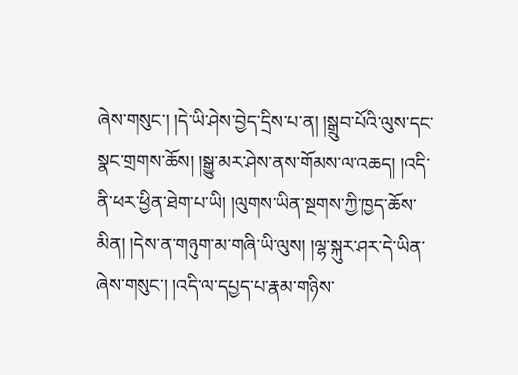ཞེས་གསུང་། །དེ་ཡི་ཤེས་བྱེད་དྲིས་པ་ན། །སྒྲུབ་པོའི་ལུས་དང་སྣང་གྲགས་ཆོས། །སྒྱུ་མར་ཤེས་ནས་གོམས་ལ་འཆད། །འདི་ནི་ཕར་ཕྱིན་ཐེག་པ་ཡི། །ལུགས་ཡིན་སྔགས་ཀྱི་ཁྱད་ཆོས་མིན། །དེས་ན་གཉུག་མ་གཞི་ཡི་ལུས། །ལྷ་སྐུར་ཤར་དེ་ཡིན་ཞེས་གསུང་། །འདི་ལ་དཔྱད་པ་རྣམ་གཉིས་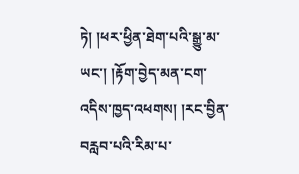ཏེ། །ཕར་ཕྱིན་ཐེག་པའི་སྒྱུ་མ་ཡང་། །རྟོག་བྱེད་མན་ངག་འདིས་ཁྱད་འཕགས། །རང་བྱིན་བརླབ་པའི་རིམ་པ་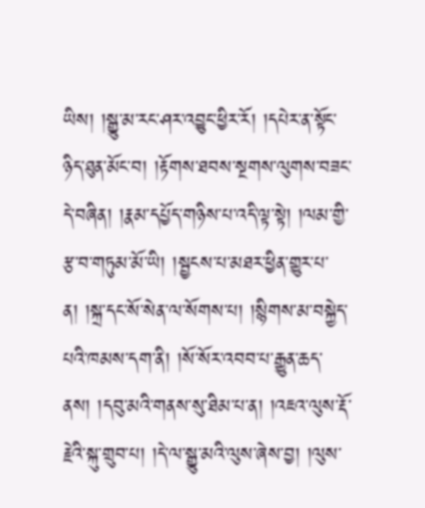ཡིས། །སྒྱུ་མ་རང་ཤར་འབྱུང་ཕྱིར་རོ། །དཔེར་ན་སྟོང་ཉིད་ཐུན་མོང་བ། །རྟོགས་ཐབས་སྔགས་ལུགས་བཟང་དེ་བཞིན། །རྣམ་དཔྱོད་གཉིས་པ་འདི་ལྟ་སྟེ། །ལམ་གྱི་རྩ་བ་གཏུམ་མོ་ཡི། །སྦྱངས་པ་མཐར་ཕྱིན་གྱུར་པ་ན། །སྐྲ་དང་སོ་སེན་ལ་སོགས་པ། །སྙིགས་མ་བསྐྱེད་པའི་ཁམས་དག་ནི། །སོ་སོར་འབབ་པ་རྒྱུན་ཆད་ནས། །དབུ་མའི་གནས་སུ་ཐིམ་པ་ན། །འཇའ་ལུས་རྡོ་རྗེའི་སྐུ་གྲུབ་པ། །དེ་ལ་སྒྱུ་མའི་ལུས་ཞེས་བྱ། །ལུས་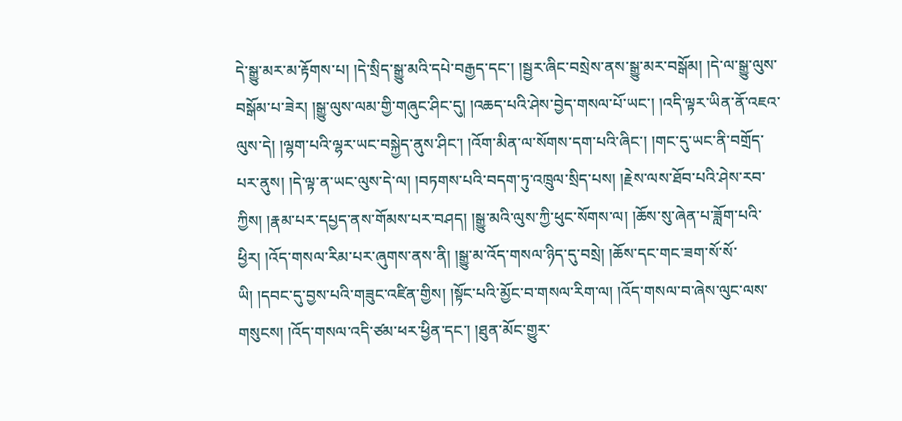དེ་སྒྱུ་མར་མ་རྟོགས་པ། །དེ་སྲིད་སྒྱུ་མའི་དཔེ་བརྒྱད་དང་། །སྦྱར་ཞིང་བསྲེས་ནས་སྒྱུ་མར་བསྒོམ། །དེ་ལ་སྒྱུ་ལུས་བསྒོམ་པ་ཟེར། །སྒྱུ་ལུས་ལམ་གྱི་གཞུང་ཤིང་དུ། །འཆད་པའི་ཤེས་བྱེད་གསལ་པོ་ཡང་། །འདི་ལྟར་ཡིན་ནོ་འཇའ་ལུས་དེ། །ལྷག་པའི་ལྷར་ཡང་བསྐྱེད་ནུས་ཤིང་། །འོག་མིན་ལ་སོགས་དག་པའི་ཞིང་། །གང་དུ་ཡང་ནི་བགྲོད་པར་ནུས། །དེ་ལྟ་ན་ཡང་ལུས་དེ་ལ། །བཏགས་པའི་བདག་ཏུ་འཁྲུལ་སྲིད་པས། །རྗེས་ལས་ཐོབ་པའི་ཤེས་རབ་ཀྱིས། །རྣམ་པར་དཔྱད་ནས་གོམས་པར་བཤད། །སྒྱུ་མའི་ལུས་ཀྱི་ཕུང་སོགས་ལ། །ཆོས་སུ་ཞེན་པ་ཟློག་པའི་ཕྱིར། །འོད་གསལ་རིམ་པར་ཞུགས་ནས་ནི། །སྒྱུ་མ་འོད་གསལ་ཉིད་དུ་བསྲེ། །ཆོས་དང་གང་ཟག་སོ་སོ་ཡི། །དབང་དུ་བྱས་པའི་གཟུང་འཛིན་གྱིས། །སྟོང་པའི་མྱོང་བ་གསལ་རིག་ལ། །འོད་གསལ་བ་ཞེས་ལུང་ལས་གསུངས། །འོད་གསལ་འདི་ཙམ་ཕར་ཕྱིན་དང་། །ཐུན་མོང་གྱུར་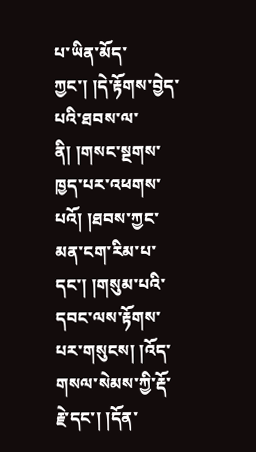པ་ཡིན་མོད་ཀྱང་། །དེ་རྟོགས་བྱེད་པའི་ཐབས་ལ་ནི། །གསང་སྔགས་ཁྱད་པར་འཕགས་པའོ། །ཐབས་ཀྱང་མན་ངག་རིམ་པ་དང་། །གསུམ་པའི་དབང་ལས་རྟོགས་པར་གསུངས། །འོད་གསལ་སེམས་ཀྱི་རྡོ་རྗེ་དང་། །དོན་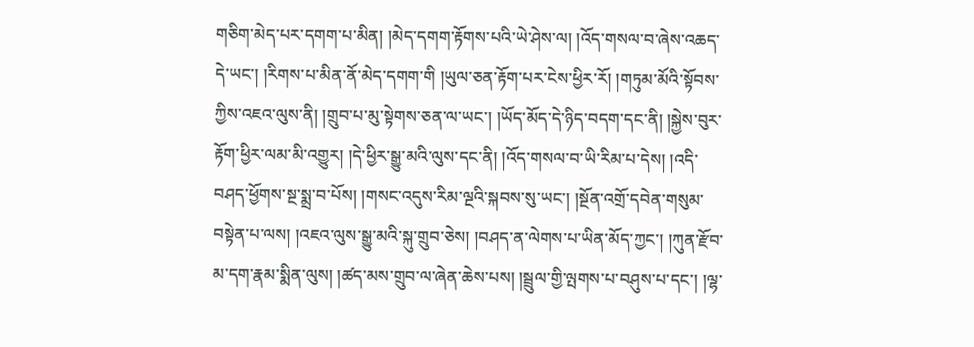གཅིག་མེད་པར་དགག་པ་མིན། །མེད་དགག་རྟོགས་པའི་ཡེ་ཤེས་ལ། །འོད་གསལ་བ་ཞེས་འཆད་དེ་ཡང་། །རིགས་པ་མིན་ནོ་མེད་དགག་གི །ཡུལ་ཅན་རྟོག་པར་ངེས་ཕྱིར་རོ། །གཏུམ་མོའི་སྟོབས་ཀྱིས་འཇའ་ལུས་ནི། །གྲུབ་པ་མུ་སྟེགས་ཅན་ལ་ཡང་། །ཡོད་མོད་དེ་ཉིད་བདག་དང་ནི། །སྐྱེས་བུར་རྟོག་ཕྱིར་ལམ་མི་འགྱུར། །དེ་ཕྱིར་སྒྱུ་མའི་ལུས་དང་ནི། །འོད་གསལ་བ་ཡི་རིམ་པ་དེས། །འདི་བཤད་ཕྱོགས་སྔ་སྨྲ་བ་པོས། །གསང་འདུས་རིམ་ལྔའི་སྐབས་སུ་ཡང་། །སྔོན་འགྲོ་དབེན་གསུམ་བསྟེན་པ་ལས། །འཇའ་ལུས་སྒྱུ་མའི་སྐུ་གྲུབ་ཅེས། །བཤད་ན་ལེགས་པ་ཡིན་མོད་ཀྱང་། །ཀུན་རྫོབ་མ་དག་རྣམ་སྨིན་ལུས། །ཚད་མས་གྲུབ་ལ་ཞེན་ཆེས་པས། །སྦྲུལ་གྱི་ལྤགས་པ་བཤུས་པ་དང་། །ལྷ་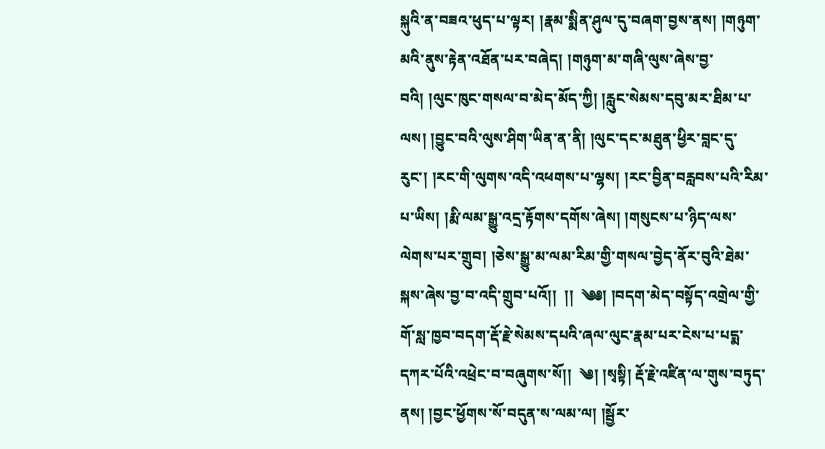སྐུའི་ན་བཟའ་ཕུད་པ་ལྟར། །རྣམ་སྨིན་ཤུལ་དུ་བཞག་བྱས་ནས། །གཉུག་མའི་ནུས་རྟེན་འཐོན་པར་བཞེད། །གཉུག་མ་གཞི་ལུས་ཞེས་བྱ་བའི། །ལུང་ཁུང་གསལ་བ་མེད་མོད་ཀྱི། །རླུང་སེམས་དབུ་མར་ཐིམ་པ་ལས། །བྱུང་བའི་ལུས་ཤིག་ཡིན་ན་ནི། །ལུང་དང་མཐུན་ཕྱིར་བླང་དུ་རུང་། །རང་གི་ལུགས་འདི་འཕགས་པ་ལྷས། །རང་བྱིན་བརླབས་པའི་རིམ་པ་ཡིས། །རྨི་ལམ་སྒྱུ་འདྲ་རྟོགས་དགོས་ཞེས། །གསུངས་པ་ཉིད་ལས་ལེགས་པར་གྲུབ། །ཅེས་སྒྱུ་མ་ལམ་རིམ་གྱི་གསལ་བྱེད་ནོར་བུའི་ཐེམ་སྐས་ཞེས་བྱ་བ་འདི་གྲུབ་པའོ།།  །།  ༄༅། །བདག་མེད་བསྟོད་འགྲེལ་གྱི་གོ་སླ་ཁྱབ་བདག་རྡོ་རྗེ་སེམས་དཔའི་ཞལ་ལུང་རྣམ་པར་ངེས་པ་པདྨ་དཀར་པོའི་འཕྲེང་བ་བཞུགས་སོ།།  ༄། །སྭསྟི། རྡོ་རྗེ་འཛིན་ལ་གུས་བཏུད་ནས། །བྱང་ཕྱོགས་སོ་བདུན་ས་ལམ་ལ། །སྦྱོར་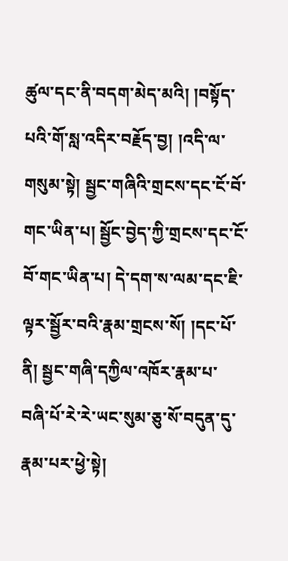ཚུལ་དང་ནི་བདག་མེད་མའི། །བསྟོད་པའི་གོ་སླ་འདིར་བརྗོད་བྱ། །འདི་ལ་གསུམ་སྟེ། སྦྱང་གཞིའི་གྲངས་དང་ངོ་བོ་གང་ཡིན་པ། སྦྱོང་བྱེད་ཀྱི་གྲངས་དང་ངོ་བོ་གང་ཡིན་པ། དེ་དག་ས་ལམ་དང་ཇི་ལྟར་སྦྱོར་བའི་རྣམ་གྲངས་སོ། །དང་པོ་ནི། སྦྱང་གཞི་དཀྱིལ་འཁོར་རྣམ་པ་བཞི་པོ་རེ་རེ་ཡང་སུམ་ཅུ་སོ་བདུན་དུ་རྣམ་པར་ཕྱེ་སྟེ།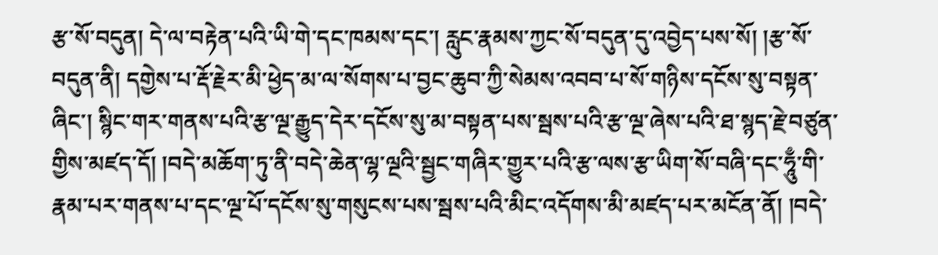རྩ་སོ་བདུན། དེ་ལ་བརྟེན་པའི་ཡི་གེ་དང་ཁམས་དང་། རླུང་རྣམས་ཀྱང་སོ་བདུན་དུ་འབྱེད་པས་སོ། །རྩ་སོ་བདུན་ནི། དགྱེས་པ་རྡོ་རྗེར་མི་ཕྱེད་མ་ལ་སོགས་པ་བྱང་ཆུབ་ཀྱི་སེམས་འབབ་པ་སོ་གཉིས་དངོས་སུ་བསྟན་ཞིང་། སྙིང་གར་གནས་པའི་རྩ་ལྔ་རྒྱུད་དེར་དངོས་སུ་མ་བསྟན་པས་སྦས་པའི་རྩ་ལྔ་ཞེས་པའི་ཐ་སྙད་རྗེ་བཙུན་གྱིས་མཛད་དོ། །བདེ་མཆོག་ཏུ་ནི་བདེ་ཆེན་ལྷ་ལྔའི་སྦྱང་གཞིར་གྱུར་པའི་རྩ་ལས་རྩ་ཡིག་སོ་བཞི་དང་ཧཱུྃ་གི་རྣམ་པར་གནས་པ་དང་ལྔ་པོ་དངོས་སུ་གསུངས་པས་སྦས་པའི་མིང་འདོགས་མི་མཛད་པར་མངོན་ནོ། །བདེ་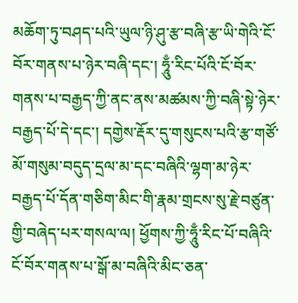མཆོག་ཏུ་བཤད་པའི་ཡུལ་ཉི་ཤུ་རྩ་བཞི་རྩ་ཡི་གེའི་ངོ་བོར་གནས་པ་ཉེར་བཞི་དང་། ཧཱུྃ་རིང་པོའི་ངོ་བོར་གནས་པ་བརྒྱད་ཀྱི་ནང་ནས་མཚམས་ཀྱི་བཞི་སྟེ་ཉེར་བརྒྱད་པོ་དེ་དང་། དགྱེས་རྡོར་དུ་གསུངས་པའི་རྩ་གཙོ་མོ་གསུམ་བདུད་དྲལ་མ་དང་བཞིའི་ལྷག་མ་ཉེར་བརྒྱད་པོ་དོན་གཅིག་མིང་གི་རྣམ་གྲངས་སུ་རྗེ་བཙུན་གྱི་བཞེད་པར་གསལ་ལ། ཕྱོགས་ཀྱི་ཧཱུྃ་རིང་པོ་བཞིའི་ངོ་བོར་གནས་པ་སྒོ་མ་བཞིའི་མིང་ཅན་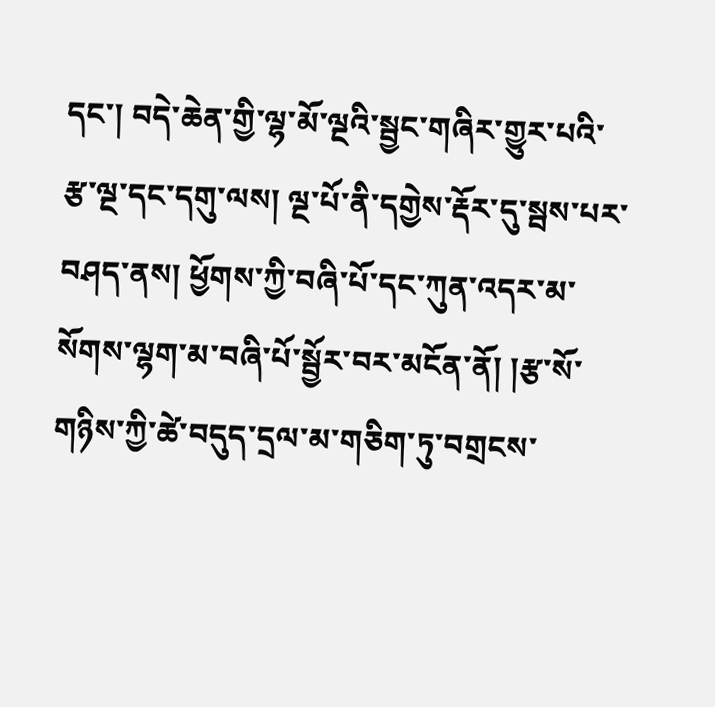དང་། བདེ་ཆེན་གྱི་ལྷ་མོ་ལྔའི་སྦྱང་གཞིར་གྱུར་པའི་རྩ་ལྔ་དང་དགུ་ལས། ལྔ་པོ་ནི་དགྱེས་རྡོར་དུ་སྦས་པར་བཤད་ནས། ཕྱོགས་ཀྱི་བཞི་པོ་དང་ཀུན་འདར་མ་སོགས་ལྷག་མ་བཞི་པོ་སྦྱོར་བར་མངོན་ནོ། །རྩ་སོ་གཉིས་ཀྱི་ཚེ་བདུད་དྲལ་མ་གཅིག་ཏུ་བགྲངས་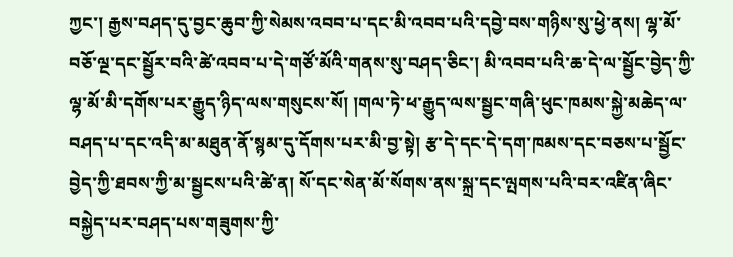ཀྱང་། རྒྱས་བཤད་དུ་བྱང་ཆུབ་ཀྱི་སེམས་འབབ་པ་དང་མི་འབབ་པའི་དབྱེ་བས་གཉིས་སུ་ཕྱེ་ནས། ལྷ་མོ་བཅོ་ལྔ་དང་སྦྱོར་བའི་ཚེ་འབབ་པ་དེ་གཙོ་མོའི་གནས་སུ་བཤད་ཅིང་། མི་འབབ་པའི་ཆ་དེ་ལ་སྦྱོང་བྱེད་ཀྱི་ལྷ་མོ་མི་དགོས་པར་རྒྱུད་ཉིད་ལས་གསུངས་སོ། །གལ་ཏེ་ཕ་རྒྱུད་ལས་སྦྱང་གཞི་ཕུང་ཁམས་སྐྱེ་མཆེད་ལ་བཤད་པ་དང་འདི་མ་མཐུན་ནོ་སྙམ་དུ་དོགས་པར་མི་བྱ་སྟེ། རྩ་དེ་དང་དེ་དག་ཁམས་དང་བཅས་པ་སྦྱོང་བྱེད་ཀྱི་ཐབས་ཀྱི་མ་སྦྱངས་པའི་ཚེ་ན། སོ་དང་སེན་མོ་སོགས་ནས་སྐྲ་དང་ལྤགས་པའི་བར་འཛིན་ཞིང་བསྐྱེད་པར་བཤད་པས་གཟུགས་ཀྱི་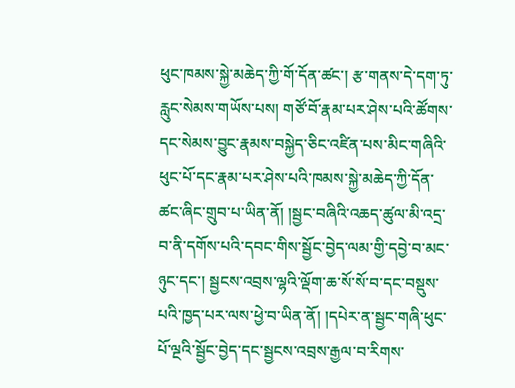ཕུང་ཁམས་སྐྱེ་མཆེད་ཀྱི་གོ་དོན་ཚང་། རྩ་གནས་དེ་དག་ཏུ་རླུང་སེམས་གཡོས་པས། གཙོ་བོ་རྣམ་པར་ཤེས་པའི་ཚོགས་དང་སེམས་བྱུང་རྣམས་བསྐྱེད་ཅིང་འཛིན་པས་མིང་གཞིའི་ཕུང་པོ་དང་རྣམ་པར་ཤེས་པའི་ཁམས་སྐྱེ་མཆེད་ཀྱི་དོན་ཚང་ཞིང་གྲུབ་པ་ཡིན་ནོ། །སྦྱང་བཞིའི་འཆད་ཚུལ་མི་འདྲ་བ་ནི་དགོས་པའི་དབང་གིས་སྦྱོང་བྱེད་ལམ་གྱི་དབྱེ་བ་མང་ཉུང་དང་། སྦྱངས་འབྲས་ལྷའི་ལྡོག་ཆ་སོ་སོ་བ་དང་བསྡུས་པའི་ཁྱད་པར་ལས་ཕྱེ་བ་ཡིན་ནོ། །དཔེར་ན་སྦྱང་གཞི་ཕུང་པོ་ལྔའི་སྦྱོང་བྱེད་དང་སྦྱངས་འབྲས་རྒྱལ་བ་རིགས་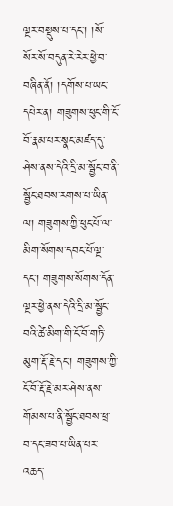ལྔར་བསྡུས་པ་དང་། །སོ་སོར་སོ་བདུན་རེ་རེར་ཕྱེ་བ་བཞིན་ནོ། །དགོས་པ་ཡང་དཔེར་ན། གཟུགས་ཕུང་གི་ངོ་བོ་རྣམ་པར་སྣང་མཛད་དུ་ཤེས་ནས་དེའི་དྲི་མ་སྦྱོང་བ་ནི་སྦྱོང་ཐབས་རགས་པ་ཡིན་ལ། གཟུགས་ཀྱི་ཕུང་པོ་ལ་མིག་སོགས་དབང་པོ་ལྔ་དང་། གཟུགས་སོགས་དོན་ལྔར་ཕྱེ་ནས་དེའི་དྲི་མ་སྦྱོང་བའི་ཚེ་མིག་གི་ངོ་བོ་གཏི་མུག་རྡོ་རྗེ་དང་། གཟུགས་ཀྱི་ངོ་བོ་རྡོ་རྗེ་མར་ཤེས་ནས་གོམས་པ་ནི་སྦྱོང་ཐབས་ཕྲ་བ་དང་ཟབ་པ་ཡིན་པར་འཆད་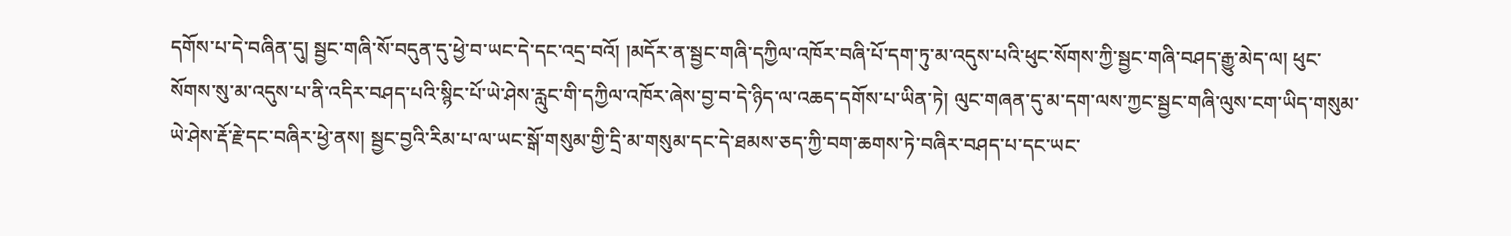དགོས་པ་དེ་བཞིན་དུ། སྦྱང་གཞི་སོ་བདུན་དུ་ཕྱེ་བ་ཡང་དེ་དང་འདྲ་བའོ། །མདོར་ན་སྦྱང་གཞི་དཀྱིལ་འཁོར་བཞི་པོ་དག་ཏུ་མ་འདུས་པའི་ཕུང་སོགས་ཀྱི་སྦྱང་གཞི་བཤད་རྒྱུ་མེད་ལ། ཕུང་སོགས་སུ་མ་འདུས་པ་ནི་འདིར་བཤད་པའི་སྙིང་པོ་ཡེ་ཤེས་རླུང་གི་དཀྱིལ་འཁོར་ཞེས་བྱ་བ་དེ་ཉིད་ལ་འཆད་དགོས་པ་ཡིན་ཏེ། ལུང་གཞན་དུ་མ་དག་ལས་ཀྱང་སྦྱང་གཞི་ལུས་ངག་ཡིད་གསུམ་ཡེ་ཤེས་རྡོ་རྗེ་དང་བཞིར་ཕྱེ་ནས། སྦྱང་བྱའི་རིམ་པ་ལ་ཡང་སྒོ་གསུམ་གྱི་དྲི་མ་གསུམ་དང་དེ་ཐམས་ཅད་ཀྱི་བག་ཆགས་ཏེ་བཞིར་བཤད་པ་དང་ཡང་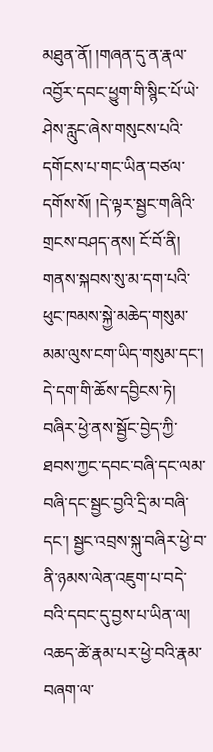མཐུན་ནོ། །གཞན་དུ་ན་རྣལ་འབྱོར་དབང་ཕྱུག་གི་སྙིང་པོ་ཡེ་ཤེས་རླུང་ཞེས་གསུངས་པའི་དགོངས་པ་གང་ཡིན་བཙལ་དགོས་སོ། །དེ་ལྟར་སྦྱང་གཞིའི་གྲངས་བཤད་ནས། ངོ་བོ་ནི། གནས་སྐབས་སུ་མ་དག་པའི་ཕུང་ཁམས་སྐྱེ་མཆེད་གསུམ་མམ་ལུས་ངག་ཡིད་གསུམ་དང་། དེ་དག་གི་ཆོས་དབྱིངས་ཏེ། བཞིར་ཕྱེ་ནས་སྦྱོང་བྱེད་ཀྱི་ཐབས་ཀྱང་དབང་བཞི་དང་ལམ་བཞི་དང་སྦྱང་བྱའི་དྲི་མ་བཞི་དང་། སྦྱང་འབྲས་སྐུ་བཞིར་ཕྱེ་བ་ནི་ཉམས་ལེན་འཇུག་པ་བདེ་བའི་དབང་དུ་བྱས་པ་ཡིན་ལ། འཆད་ཚེ་རྣམ་པར་ཕྱེ་བའི་རྣམ་བཞག་ལ་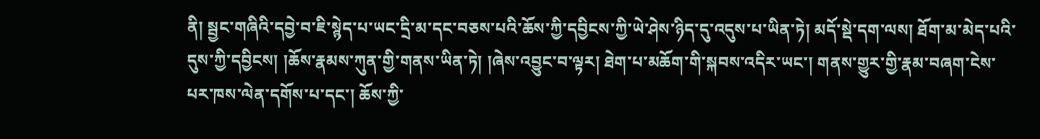ནི། སྦྱང་གཞིའི་དབྱེ་བ་ཇི་སྙེད་པ་ཡང་དྲི་མ་དང་བཅས་པའི་ཆོས་ཀྱི་དབྱིངས་ཀྱི་ཡེ་ཤེས་ཉིད་དུ་འདུས་པ་ཡིན་ཏེ། མདོ་སྡེ་དག་ལས། ཐོག་མ་མེད་པའི་དུས་ཀྱི་དབྱིངས། །ཆོས་རྣམས་ཀུན་གྱི་གནས་ཡིན་ཏེ། །ཞེས་འབྱུང་བ་ལྟར། ཐེག་པ་མཆོག་གི་སྐབས་འདིར་ཡང་། གནས་གྱུར་གྱི་རྣམ་བཞག་ངེས་པར་ཁས་ལེན་དགོས་པ་དང་། ཆོས་ཀྱི་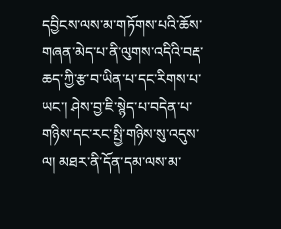དབྱིངས་ལས་མ་གཏོགས་པའི་ཆོས་གཞན་མེད་པ་ནི་ལུགས་འདིའི་བརྡ་ཆད་ཀྱི་རྩ་བ་ཡིན་པ་དང་རིགས་པ་ཡང་། ཤེས་བྱ་ཇི་སྙེད་པ་བདེན་པ་གཉིས་དང་རང་སྤྱི་གཉིས་སུ་འདུས་ལ། མཐར་ནི་དོན་དམ་ལས་མ་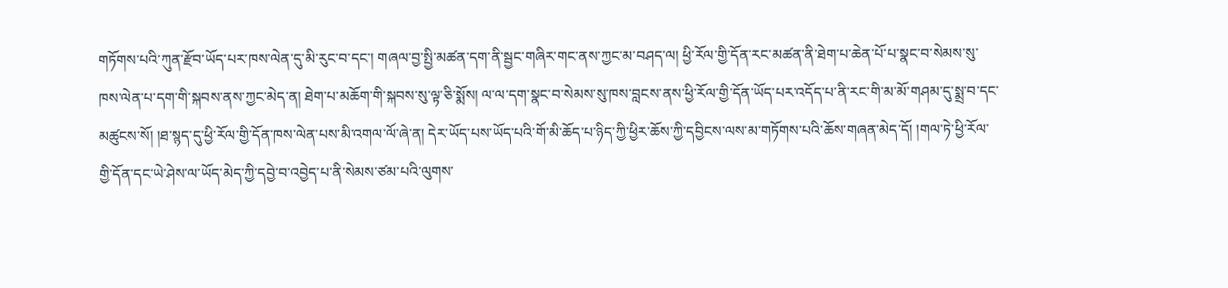གཏོགས་པའི་ཀུན་རྫོབ་ཡོད་པར་ཁས་ལེན་དུ་མི་རུང་བ་དང་། གཞལ་བྱ་སྤྱི་མཚན་དག་ནི་སྦྱང་གཞིར་གང་ནས་ཀྱང་མ་བཤད་ལ། ཕྱི་རོལ་གྱི་དོན་རང་མཚན་ནི་ཐེག་པ་ཆེན་པོ་པ་སྣང་བ་སེམས་སུ་ཁས་ལེན་པ་དག་གི་སྐབས་ནས་ཀྱང་མེད་ན། ཐེག་པ་མཆོག་གི་སྐབས་སུ་ལྟ་ཅི་སྨོས། ལ་ལ་དག་སྣང་བ་སེམས་སུ་ཁས་བླངས་ནས་ཕྱི་རོལ་གྱི་དོན་ཡོད་པར་འདོད་པ་ནི་རང་གི་མ་མོ་གཤམ་དུ་སྨྲ་བ་དང་མཚུངས་སོ། །ཐ་སྙད་དུ་ཕྱི་རོལ་གྱི་དོན་ཁས་ལེན་པས་མི་འགལ་ལོ་ཞེ་ན། དེར་ཡོད་པས་ཡོད་པའི་གོ་མི་ཆོད་པ་ཉིད་ཀྱི་ཕྱིར་ཆོས་ཀྱི་དབྱིངས་ལས་མ་གཏོགས་པའི་ཆོས་གཞན་མེད་དོ། །གལ་ཏེ་ཕྱི་རོལ་གྱི་དོན་དང་ཡེ་ཤེས་ལ་ཡོད་མེད་ཀྱི་དབྱེ་བ་འབྱེད་པ་ནི་སེམས་ཙམ་པའི་ལུགས་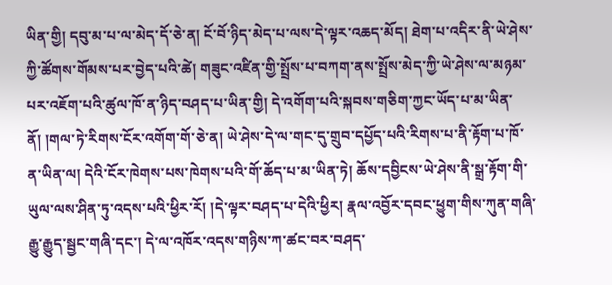ཡིན་གྱི། དབུ་མ་པ་ལ་མེད་དོ་ཅེ་ན། ངོ་བོ་ཉིད་མེད་པ་ལས་དེ་ལྟར་འཆད་མོད། ཐེག་པ་འདིར་ནི་ཡེ་ཤེས་ཀྱི་ཚོགས་གོམས་པར་བྱེད་པའི་ཚེ། གཟུང་འཛིན་གྱི་སྤྲོས་པ་བཀག་ནས་སྤྲོས་མེད་ཀྱི་ཡེ་ཤེས་ལ་མཉམ་པར་འཇོག་པའི་ཚུལ་ཁོ་ན་ཉིད་བཤད་པ་ཡིན་གྱི། དེ་འགོག་པའི་སྐབས་གཅིག་ཀྱང་ཡོད་པ་མ་ཡིན་ནོ། །གལ་ཏེ་རིགས་ངོར་འགོག་གོ་ཅེ་ན། ཡེ་ཤེས་དེ་ལ་གང་དུ་གྲུབ་དཔྱོད་པའི་རིགས་པ་ནི་རྟོག་པ་ཁོ་ན་ཡིན་ལ། དེའི་ངོར་ཁེགས་པས་ཁེགས་པའི་གོ་ཆོད་པ་མ་ཡིན་ཏེ། ཆོས་དབྱིངས་ཡེ་ཤེས་ནི་སྒྲ་རྟོག་གི་ཡུལ་ལས་ཤིན་ཏུ་འདས་པའི་ཕྱིར་རོ། །དེ་ལྟར་བཤད་པ་དེའི་ཕྱིར། རྣལ་འབྱོར་དབང་ཕྱུག་གིས་ཀུན་གཞི་རྒྱུ་རྒྱུད་སྦྱང་གཞི་དང་། དེ་ལ་འཁོར་འདས་གཉིས་ཀ་ཚང་བར་བཤད་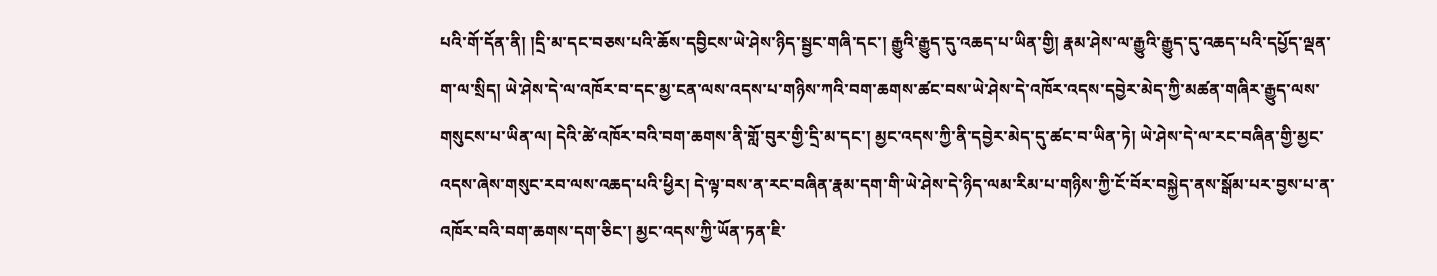པའི་གོ་དོན་ནི། །དྲི་མ་དང་བཅས་པའི་ཆོས་དབྱིངས་ཡེ་ཤེས་ཉིད་སྦྱང་གཞི་དང་། རྒྱུའི་རྒྱུད་དུ་འཆད་པ་ཡིན་གྱི། རྣམ་ཤེས་ལ་རྒྱུའི་རྒྱུད་དུ་འཆད་པའི་དཔྱོད་ལྡན་ག་ལ་སྲིད། ཡེ་ཤེས་དེ་ལ་འཁོར་བ་དང་མྱ་ངན་ལས་འདས་པ་གཉིས་ཀའི་བག་ཆགས་ཚང་བས་ཡེ་ཤེས་དེ་འཁོར་འདས་དབྱེར་མེད་ཀྱི་མཚན་གཞིར་རྒྱུད་ལས་གསུངས་པ་ཡིན་ལ། དེའི་ཚེ་འཁོར་བའི་བག་ཆགས་ནི་གློ་བུར་གྱི་དྲི་མ་དང་། མྱང་འདས་ཀྱི་ནི་དབྱེར་མེད་དུ་ཚང་བ་ཡིན་ཏེ། ཡེ་ཤེས་དེ་ལ་རང་བཞིན་གྱི་མྱང་འདས་ཞེས་གསུང་རབ་ལས་འཆད་པའི་ཕྱིར། དེ་ལྟ་བས་ན་རང་བཞིན་རྣམ་དག་གི་ཡེ་ཤེས་དེ་ཉིད་ལམ་རིམ་པ་གཉིས་ཀྱི་ངོ་བོར་བསྐྱེད་ནས་སྒོམ་པར་བྱས་པ་ན་འཁོར་བའི་བག་ཆགས་དག་ཅིང་། མྱང་འདས་ཀྱི་ཡོན་ཏན་ཇི་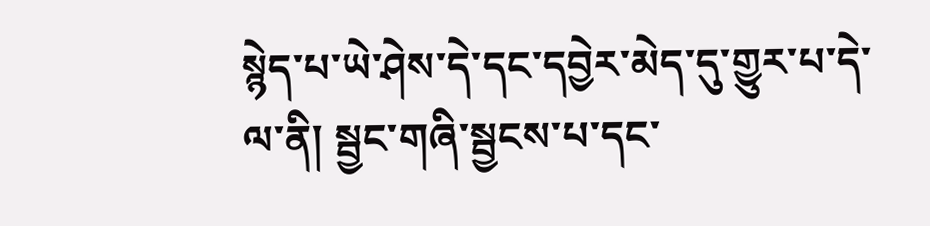སྙེད་པ་ཡེ་ཤེས་དེ་དང་དབྱེར་མེད་དུ་གྱུར་པ་དེ་ལ་ནི། སྦྱང་གཞི་སྦྱངས་པ་དང་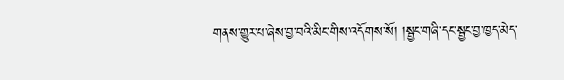གནས་གྱུར་པ་ཞེས་བྱ་བའི་མིང་གིས་འདོགས་སོ། །སྦྱང་གཞི་དང་སྦྱང་བྱ་ཁྱད་མེད་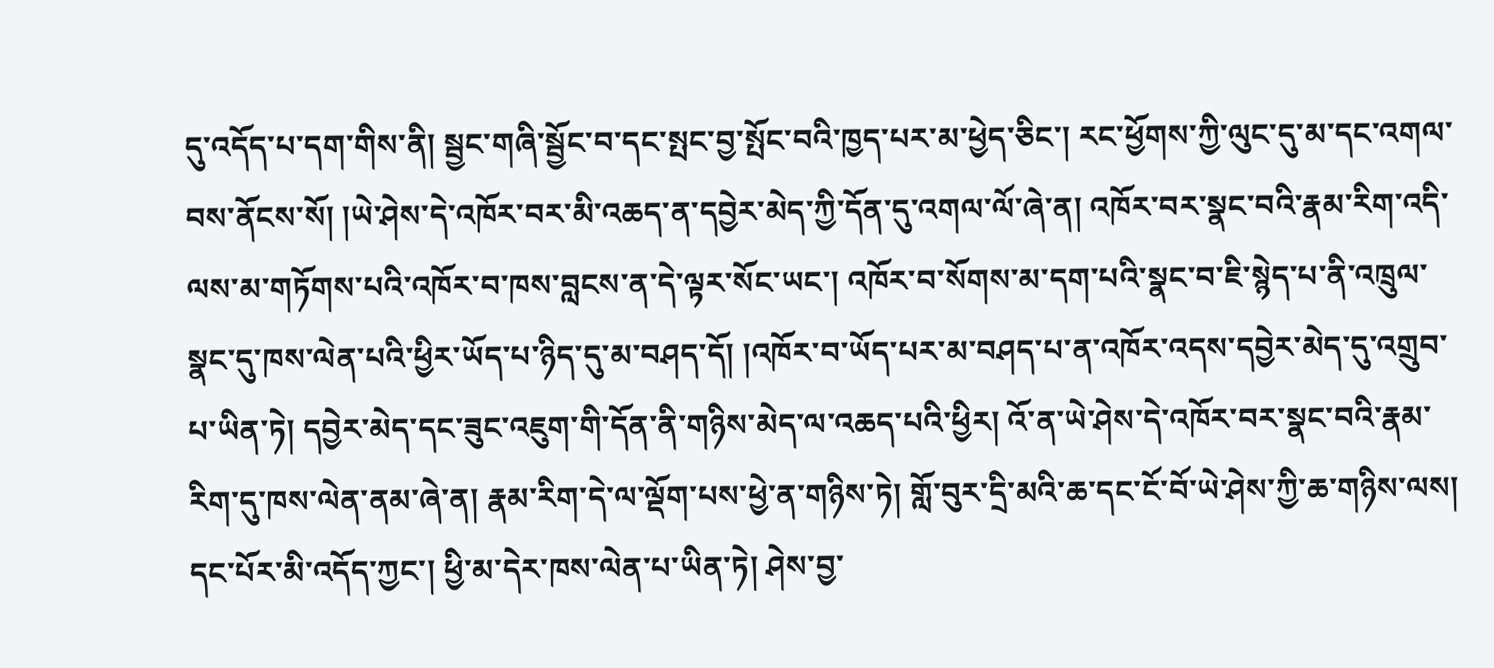དུ་འདོད་པ་དག་གིས་ནི། སྦྱང་གཞི་སྦྱོང་བ་དང་སྤང་བྱ་སྤོང་བའི་ཁྱད་པར་མ་ཕྱེད་ཅིང་། རང་ཕྱོགས་ཀྱི་ལུང་དུ་མ་དང་འགལ་བས་ནོངས་སོ། །ཡེ་ཤེས་དེ་འཁོར་བར་མི་འཆད་ན་དབྱེར་མེད་ཀྱི་དོན་དུ་འགལ་ལོ་ཞེ་ན། འཁོར་བར་སྣང་བའི་རྣམ་རིག་འདི་ལས་མ་གཏོགས་པའི་འཁོར་བ་ཁས་བླངས་ན་དེ་ལྟར་སོང་ཡང་། འཁོར་བ་སོགས་མ་དག་པའི་སྣང་བ་ཇི་སྙེད་པ་ནི་འཁྲུལ་སྣང་དུ་ཁས་ལེན་པའི་ཕྱིར་ཡོད་པ་ཉིད་དུ་མ་བཤད་དོ། །འཁོར་བ་ཡོད་པར་མ་བཤད་པ་ན་འཁོར་འདས་དབྱེར་མེད་དུ་འགྲུབ་པ་ཡིན་ཏེ། དབྱེར་མེད་དང་ཟུང་འཇུག་གི་དོན་ནི་གཉིས་མེད་ལ་འཆད་པའི་ཕྱིར། འོ་ན་ཡེ་ཤེས་དེ་འཁོར་བར་སྣང་བའི་རྣམ་རིག་དུ་ཁས་ལེན་ནམ་ཞེ་ན། རྣམ་རིག་དེ་ལ་ལྡོག་པས་ཕྱེ་ན་གཉིས་ཏེ། གློ་བུར་དྲི་མའི་ཆ་དང་ངོ་བོ་ཡེ་ཤེས་ཀྱི་ཆ་གཉིས་ལས། དང་པོར་མི་འདོད་ཀྱང་། ཕྱི་མ་དེར་ཁས་ལེན་པ་ཡིན་ཏེ། ཤེས་བྱ་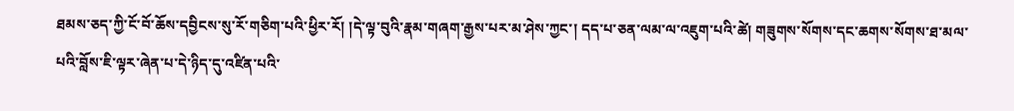ཐམས་ཅད་ཀྱི་ངོ་བོ་ཆོས་དབྱིངས་སུ་རོ་གཅིག་པའི་ཕྱིར་རོ། །དེ་ལྟ་བུའི་རྣམ་གཞག་རྒྱས་པར་མ་ཤེས་ཀྱང་། དད་པ་ཅན་ལམ་ལ་འཇུག་པའི་ཚེ། གཟུགས་སོགས་དང་ཆགས་སོགས་ཐ་མལ་པའི་བློས་ཇི་ལྟར་ཞེན་པ་དེ་ཉིད་དུ་འཛིན་པའི་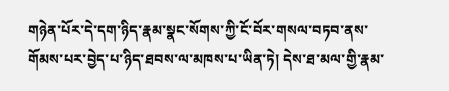གཉེན་པོར་དེ་དག་ཉིད་རྣམ་སྣང་སོགས་ཀྱི་ངོ་བོར་གསལ་བཏབ་ནས་གོམས་པར་བྱེད་པ་ཉིད་ཐབས་ལ་མཁས་པ་ཡིན་ཏེ། དེས་ཐ་མལ་གྱི་རྣམ་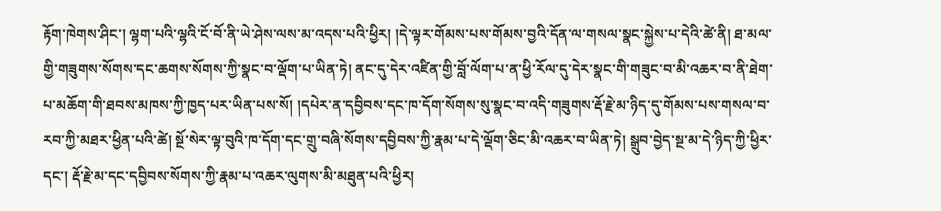རྟོག་ཁེགས་ཤིང་། ལྷག་པའི་ལྷའི་ངོ་བོ་ནི་ཡེ་ཤེས་ལས་མ་འདས་པའི་ཕྱིར། །དེ་ལྟར་གོམས་པས་གོམས་བྱའི་དོན་ལ་གསལ་སྣང་སྐྱེས་པ་དེའི་ཚེ་ནི། ཐ་མལ་གྱི་གཟུགས་སོགས་དང་ཆགས་སོགས་ཀྱི་སྣང་བ་ལྡོག་པ་ཡིན་ཏེ། ནང་དུ་དེར་འཛིན་གྱི་བློ་ལོག་པ་ན་ཕྱི་རོལ་དུ་དེར་སྣང་གི་གཟུང་བ་མི་འཆར་བ་ནི་ཐེག་པ་མཆོག་གི་ཐབས་མཁས་ཀྱི་ཁྱད་པར་ཡིན་པས་སོ། །དཔེར་ན་དབྱིབས་དང་ཁ་དོག་སོགས་སུ་སྣང་བ་འདི་གཟུགས་རྡོ་རྗེ་མ་ཉིད་དུ་གོམས་པས་གསལ་བ་རབ་ཀྱི་མཐར་ཕྱིན་པའི་ཚེ། སྔོ་སེར་ལྟ་བུའི་ཁ་དོག་དང་གྲུ་བཞི་སོགས་དབྱིབས་ཀྱི་རྣམ་པ་དེ་ལྡོག་ཅིང་མི་འཆར་བ་ཡིན་ཏེ། སྒྲུབ་བྱེད་སྔ་མ་དེ་ཉིད་ཀྱི་ཕྱིར་དང་། རྡོ་རྗེ་མ་དང་དབྱིབས་སོགས་ཀྱི་རྣམ་པ་འཆར་ལུགས་མི་མཐུན་པའི་ཕྱིར།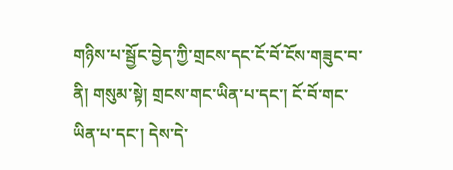གཉིས་པ་སྦྱོང་བྱེད་ཀྱི་གྲངས་དང་ངོ་བོ་ངོས་གཟུང་བ་ནི། གསུམ་སྟེ། གྲངས་གང་ཡིན་པ་དང་། ངོ་བོ་གང་ཡིན་པ་དང་། དེས་དེ་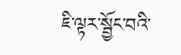ཇི་ལྟར་སྦྱོང་བའི་